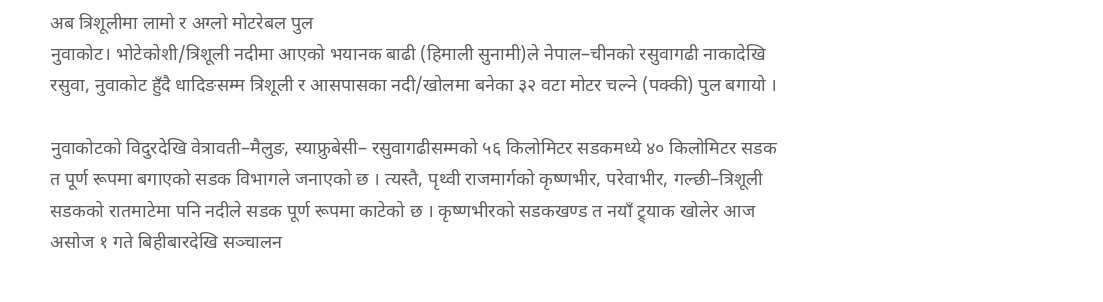अब त्रिशूलीमा लामो र अग्लो मोटरेबल पुल
नुवाकोट। भोटेकोशी/त्रिशूली नदीमा आएको भयानक बाढी (हिमाली सुनामी)ले नेपाल–चीनको रसुवागढी नाकादेखि रसुवा, नुवाकोट हुँदै धादिङसम्म त्रिशूली र आसपासका नदी/खोलमा बनेका ३२ वटा मोटर चल्ने (पक्की) पुल बगायो ।

नुवाकोटको विदुरदेखि वेत्रावती–मैलुङ, स्याफ्रुबेसी– रसुवागढीसम्मको ५६ किलोमिटर सडकमध्ये ४० किलोमिटर सडक त पूर्ण रूपमा बगाएको सडक विभागले जनाएको छ । त्यस्तै, पृथ्वी राजमार्गको कृष्णभीर, परेवाभीर, गल्छी–त्रिशूली सडकको रातमाटेमा पनि नदीले सडक पूर्ण रूपमा काटेको छ । कृष्णभीरको सडकखण्ड त नयाँ ट्र्याक खोलेर आज असोज १ गते बिहीबारदेखि सञ्चालन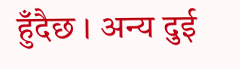हुँदैछ । अन्य दुई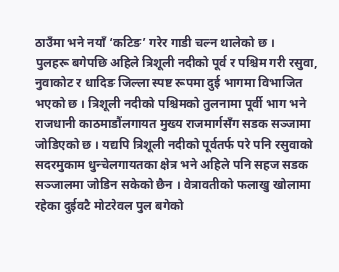ठाउँमा भने नयाँ ‘कटिङ’ गरेर गाडी चल्न थालेको छ ।
पुलहरू बगेपछि अहिले त्रिशूली नदीको पूर्व र पश्चिम गरी रसुवा, नुवाकोट र धादिङ जिल्ला स्पष्ट रूपमा दुई भागमा विभाजित भएको छ । त्रिशूली नदीको पश्चिमको तुलनामा पूर्वी भाग भने राजधानी काठमाडौंलगायत मुख्य राजमार्गसँग सडक सञ्जामा जोडिएको छ । यद्यपि त्रिशूली नदीको पूर्वतर्फ परे पनि रसुवाको सदरमुकाम धुन्चेलगायतका क्षेत्र भने अहिले पनि सहज सडक सञ्जालमा जोडिन सकेको छैन । वेत्रावतीको फलाखु खोलामा रहेका दुईवटै मोटरेवल पुल बगेको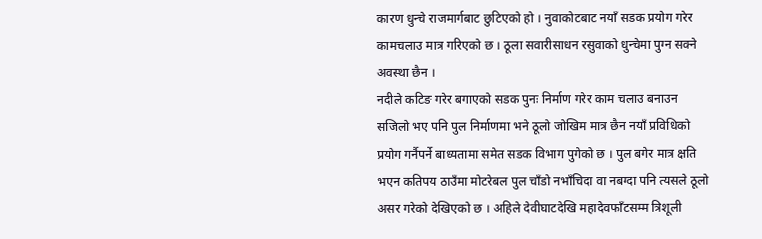कारण धुन्चे राजमार्गबाट छुटिएको हो । नुवाकोटबाट नयाँ सडक प्रयोग गरेर कामचलाउ मात्र गरिएको छ । ठूला सवारीसाधन रसुवाको धुन्चेमा पुग्न सक्ने अवस्था छैन ।
नदीले कटिङ गरेर बगाएको सडक पुनः निर्माण गरेर काम चलाउ बनाउन सजिलो भए पनि पुल निर्माणमा भने ठूलो जोखिम मात्र छैन नयाँ प्रविधिको प्रयोग गर्नैपर्ने बाध्यतामा समेत सडक विभाग पुगेको छ । पुल बगेर मात्र क्षति भएन कतिपय ठाउँमा मोटरेबल पुल चाँडो नभाँचिदा वा नबग्दा पनि त्यसले ठूलो असर गरेको देखिएको छ । अहिले देवीघाटदेखि महादेवफाँटसम्म त्रिशूली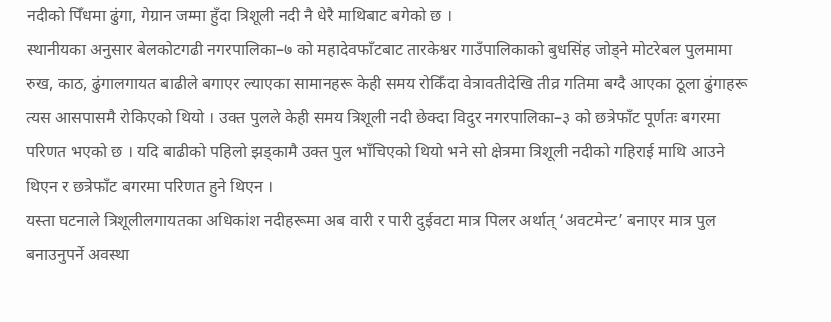नदीको पिँधमा ढुंगा, गेग्रान जम्मा हुँदा त्रिशूली नदी नै धेरै माथिबाट बगेको छ ।
स्थानीयका अनुसार बेलकोटगढी नगरपालिका–७ को महादेवफाँटबाट तारकेश्वर गाउँपालिकाको बुधसिंह जोड्ने मोटरेबल पुलमामा रुख, काठ, ढुंगालगायत बाढीले बगाएर ल्याएका सामानहरू केही समय रोकिँदा वेत्रावतीदेखि तीव्र गतिमा बग्दै आएका ठूला ढुंगाहरू त्यस आसपासमै रोकिएको थियो । उक्त पुलले केही समय त्रिशूली नदी छेक्दा विदुर नगरपालिका–३ को छत्रेफाँट पूर्णतः बगरमा परिणत भएको छ । यदि बाढीको पहिलो झड्कामै उक्त पुल भाँचिएको थियो भने सो क्षेत्रमा त्रिशूली नदीको गहिराई माथि आउने थिएन र छत्रेफाँट बगरमा परिणत हुने थिएन ।
यस्ता घटनाले त्रिशूलीलगायतका अधिकांश नदीहरूमा अब वारी र पारी दुईवटा मात्र पिलर अर्थात् ‘अवटमेन्ट’ बनाएर मात्र पुल बनाउनुपर्ने अवस्था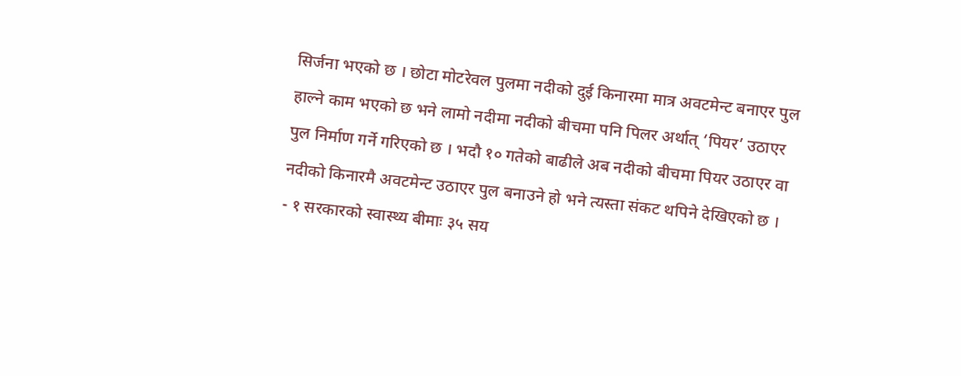सिर्जना भएको छ । छोटा मोटरेवल पुलमा नदीको दुई किनारमा मात्र अवटमेन्ट बनाएर पुल हाल्ने काम भएको छ भने लामो नदीमा नदीको बीचमा पनि पिलर अर्थात् ‘पियर’ उठाएर पुल निर्माण गर्ने गरिएको छ । भदौ १० गतेको बाढीले अब नदीको बीचमा पियर उठाएर वा नदीको किनारमै अवटमेन्ट उठाएर पुल बनाउने हो भने त्यस्ता संकट थपिने देखिएको छ ।
- १ सरकारको स्वास्थ्य बीमाः ३५ सय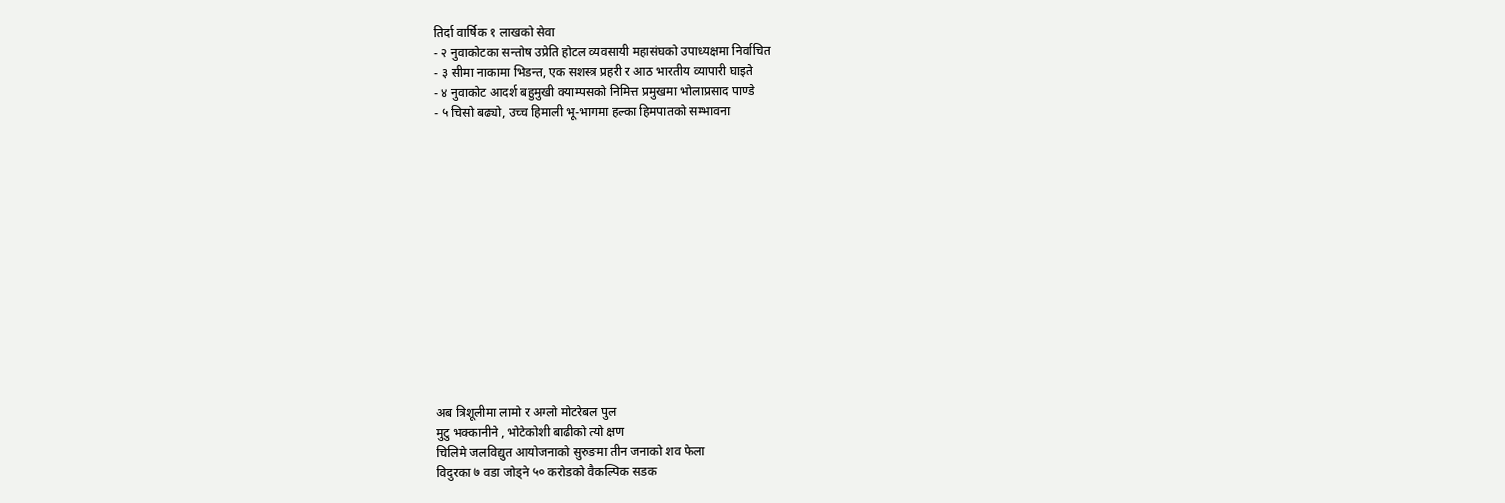तिर्दा वार्षिक १ लाखको सेवा
- २ नुवाकोटका सन्तोष उप्रेति होटल व्यवसायी महासंघको उपाध्यक्षमा निर्वाचित
- ३ सीमा नाकामा भिडन्त, एक सशस्त्र प्रहरी र आठ भारतीय व्यापारी घाइते
- ४ नुवाकोट आदर्श बहुमुखी क्याम्पसको निमित्त प्रमुखमा भोलाप्रसाद पाण्डे
- ५ चिसो बढ्यो, उच्च हिमाली भू-भागमा हल्का हिमपातको सम्भावना














अब त्रिशूलीमा लामो र अग्लो मोटरेबल पुल
मुटु भक्कानीने , भोटेकोशी बाढीको त्यो क्षण
चिलिमे जलविद्युत आयोजनाको सुरुङमा तीन जनाको शव फेला
विदुरका ७ वडा जोड्ने ५० करोडको वैकल्पिक सडक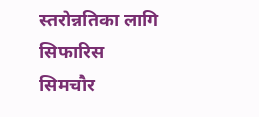स्तरोन्नतिका लागि सिफारिस
सिमचौर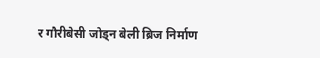र गौरीबेसी जोड्न बेली ब्रिज निर्माण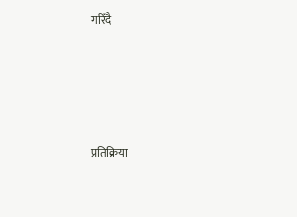गरिँदै





प्रतिक्रिया